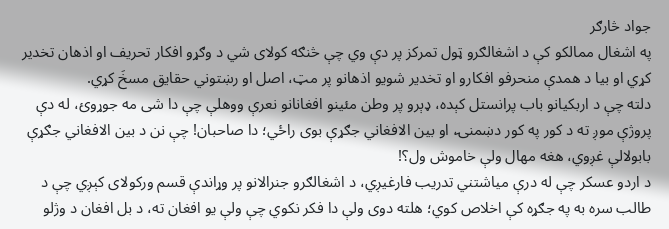جواد څارګر
په اشغال ممالکو کې د اشغالګرو ټول تمرکز پر دې وي چې څنګه کولای شي د وګړو افکار تحریف او اذهان تخدیر کړي او بیا د همدې منحرفو افکارو او تخدیر شویو اذهانو پر مټ، اصل او رښتوني حقایق مسخَ کړي.
دلته چې د اربکیانو باب پرانستل کېده، ډېرو پر وطن مئینو افغانانو نعرې ووهلې چې دا شی مه جوړوئ، له دې پروژې موږ ته د کور په کور دښمنۍ، او بین الافغاني جګړې بوی راځي؛ دا صاحبان! چې نن د بین الافغاني جګړې بابولالې غږوي، هغه مهال ولې خاموش ول؟!
د اردو عسکر چې له درې میاشتني تدریب فارغیږي، د اشغالګرو جنرالانو پر وړاندې قسم ورکولای کېږي چې د طالب سره به په جګړه کې اخلاص کوي؛ هلته دوی ولې دا فکر نکوي چې ولې یو افغان ته، د بل افغان د وژلو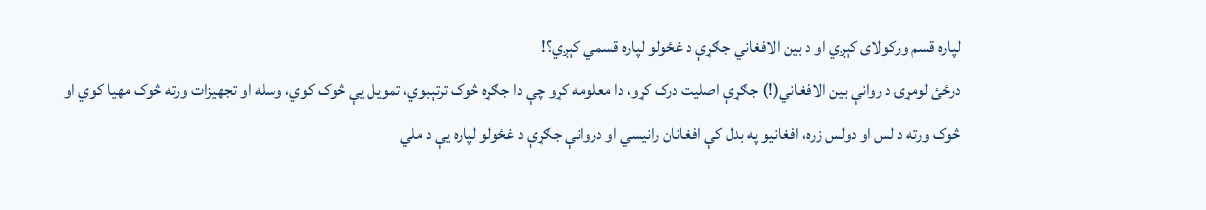لپاره قسم ورکولای کېږي او د بین الافغاني جګړې د غځولو لپاره قسمي کېږي؟!
درځئ لومړۍ د روانې بین الافغاني(!) جګړې اصلیت درک کړو، دا معلومه کړو چې دا جګړه څوک ترتېبوي، تمویل یې څوک کوي، وسله او تجهیزات ورته څوک مهیا کوي او څوک ورته د لس او دولس زره، افغانیو په بدل کې افغانان رانیسي او دروانې جګړې د غځولو لپاره یې د ملي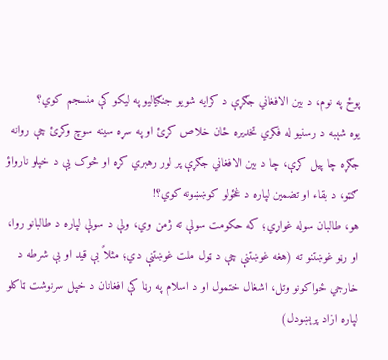پوځ په نوم، د بین الافغاني جګړې د کرایه شویو جنګیالیو په لیکو کې منسجم کوي؟
یوه شېبه د رسنیو له فکري تخدیره ځان خلاص کړئ او په سړه سینه سوچ وکړئ چې روانه جګړه چا پیل کړې، چا د بین الافغاني جګړې پر لور رهبري کړه او څوک یې د خپلو نارواؤ ګټو، د بقاء او تضمین لپاره د غځولو کوښښونه کوي؟!
هو، طالبان سوله غواړي؛ که حکومت سولې ته ژمن وي، ولې د سولې لپاره د طالبانو روا، او رڼو غوښتنو ته (هغه غوښتنې چې د ټول ملت غوښتنې دي؛ مثلاً بې قید او بې شرطه د خارجي ځواکونو وتل، اشغال ختمول او د اسلام په رڼا کې افغانان د خپل سرنوشت ټاکلو لپاره ازاد پرېښودل)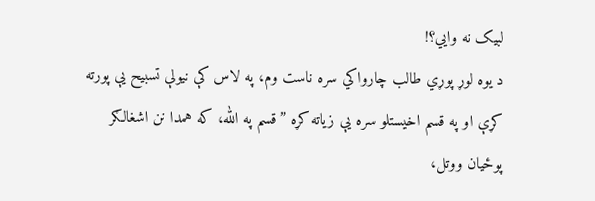لبیک نه وایي؟!
د یوه لوړ پوړي طالب چارواکي سره ناست وم، په لاس کې نیولې تسبیح یې پورته کړې او په قسم اخیستلو سره یې زیاته کړه ”قسم په الله، که همدا نن اشغالګر پوځیان ووتل،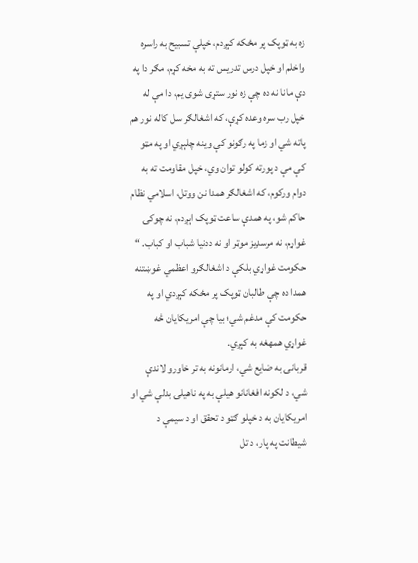زه به ټوپک پر مځکه کېږدم، خپلې تسبیح به راسره واخلم او خپل درس تدریس ته به مخه کړم، مګر دا په دې مانا نه ده چې زه نور ستړی شوی یم، دا مې له خپل رب سره وعده کړې، که اشغالګر سل کاله نور هم پاته شي او زما په رګونو کې وینه چلېږي او په مټو کې مې د پورته کولو توان وي، خپل مقاومت ته به دوام ورکوم، که اشغالګر همدا نن ووتل، اسلامي نظام حاکم شو، په همدې ساعت ټوپک اېږدم، نه چوکۍ غواړم، نه مرسډیز موټر او نه ددنیا شباب او کباب. “
حکومت غواړي بلکې د اشغالګرو اعظمي غوښتنه همدا ده چې طالبان ټوپک پر مځکه کېږدي او په حکومت کې مدغم شي؛ بیا چې امریکایان څه غواړي همهغه به کېږي.
قربانۍ به ضایع شي، ارمانونه به تر خاورو لاندې شي، د لکونه افغانانو هیلې به په ناهیلۍ بدلې شي او امریکایان به د خپلو ګټو د تحقق او د سیمې د شیطانت په پار، د تل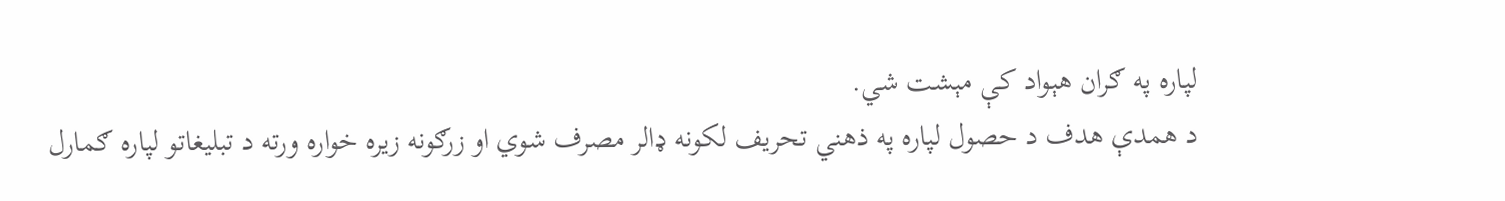لپاره په ګران هېواد کې مېشت شي.
د همدې هدف د حصول لپاره په ذهني تحریف لکونه ډالر مصرف شوي او زرګونه زیره خواره ورته د تبلیغاتو لپاره ګمارل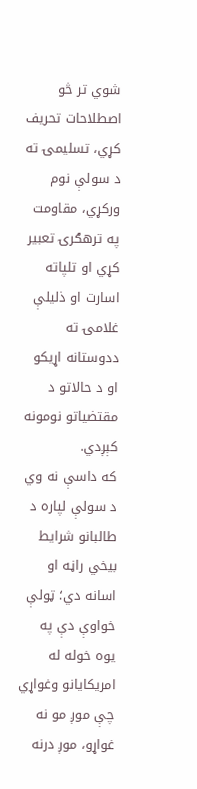شوي تر څو اصطلاحات تحریف کړي، تسلیمۍ ته د سولې نوم ورکړي، مقاومت په ترهګرۍ تعبیر کړي او تلپاته اسارت او ذلیلې غلامۍ ته ددوستانه اړیکو او د حالاتو د مقتضیاتو نومونه کېږدي.
که داسې نه وي د سولې لپاره د طالبانو شرایط بیخي راڼه او اسانه دي؛ ټولې خواوې دې په یوه خوله له امریکایانو وغواړي چې موږ مو نه غواړو، موږ درنه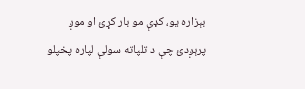بېزاره یو، کډې مو بار کړئ او موږ پرېږدئ چې د تلپاته سولې لپاره پخپلو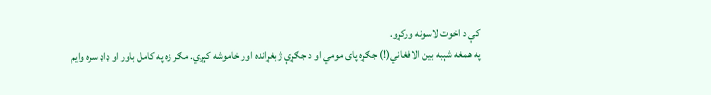کې د اخوت لاسونه ورکړو.
په همغه شېبه بین الافغاني(!) جګړه پای مومي او د جګړې ژبغړانده اور خاموشه کېږي. مګر زه په کامل باور او ډاډ سره وایم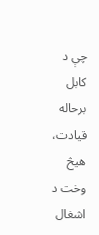چې د کابل برحاله قیادت، هیڅ وخت د اشغال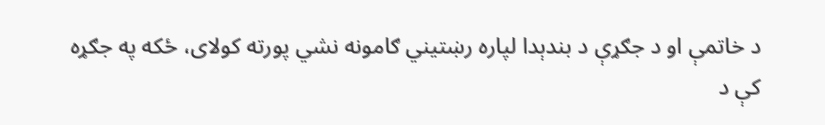د خاتمې او د جګړې د بندېدا لپاره رښتیني ګامونه نشي پورته کولای، ځکه په جګړه کې د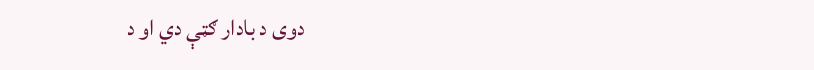دوی د بادار ګټې دي او د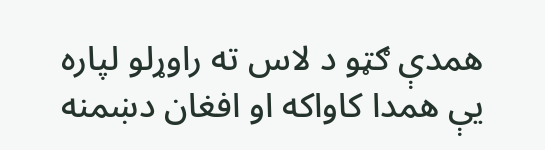همدې ګټو د لاس ته راوړلو لپاره یې همدا کاواکه او افغان دښمنه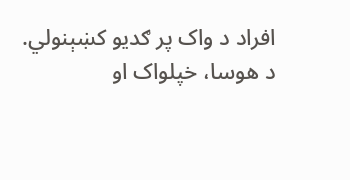افراد د واک پر ګدیو کښېنولي.
د هوسا، خپلواک او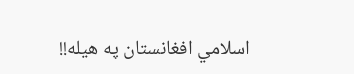اسلامي افغانستان په هیله!!